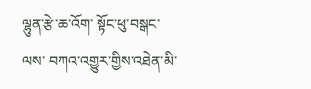ལྷུན་རྩེ་ཆ་འོག་ སྟོང་ཕུ་བསྒང་ལས་ བཀའ་འགྱུར་གྱིས་འཐེན་མི་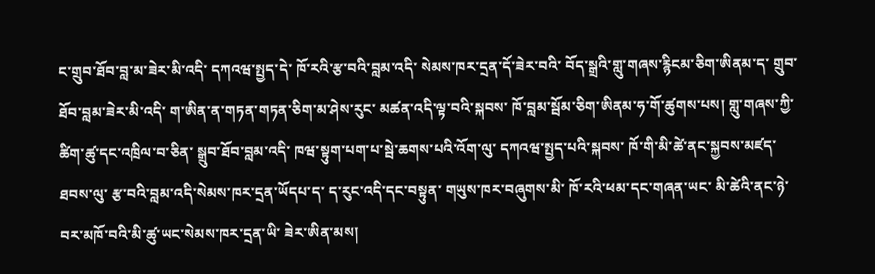ང་གྲུབ་ཐོབ་བླ་མ་ཟེར་མི་འདི་ དཀའཝ་སྤྱད་དེ་ ཁོ་རའི་རྩ་བའི་བླམ་འདི་ སེམས་ཁར་དྲན་དོ་ཟེར་བའི་ བོད་སྒྲའི་གླུ་གཞས་རྙིངམ་ཅིག་ཨིནམ་ད་ གྲུབ་ཐོབ་བླམ་ཟེར་མི་འདི་ ག་ཨིན་ན་གཏན་གཏན་ཅིག་མ་ཤེས་རུང་ མཚན་འདི་ལྟ་བའི་སྐབས་ ཁོ་བླམ་སྦོམ་ཅིག་ཨིནམ་ཧ་གོ་ཚུགས་པས། གླུ་གཞས་ཀྱི་ཚིག་ཚུ་དང་འཁྲིལ་བ་ཅིན་ སྒྲུབ་ཐོབ་བླམ་འདི་ ཁཝ་སྟུག་པག་པ་སྦེ་ཆགས་པའི་འོག་ལུ་ དཀའཝ་སྤྱད་པའི་སྐབས་ ཁོ་གི་མི་ཚེ་ནང་སྐྱབས་མཛད་ཐབས་ལུ་ རྩ་བའི་བླམ་འདི་སེམས་ཁར་དྲན་ཡོདཔ་ད་ ད་རུང་འདི་དང་བསྟུན་ གཡུས་ཁར་བཞུགས་མི་ ཁོ་རའི་ཕམ་དང་གཞན་ཡང་ མི་ཚེའི་ནང་ཉེ་བར་མཁོ་བའི་མི་ཚུ་ཡང་སེམས་ཁར་དྲན་ཡི་ ཟེར་ཨིན་མས།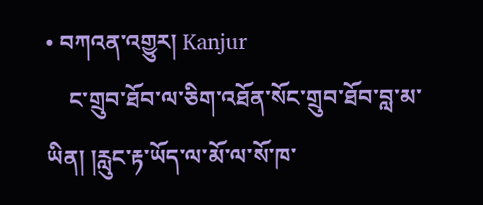• བཀའན་འགྱུར། Kanjur
    ང་གྲུབ་ཐོབ་ལ་ཅིག་འཐོན་སོང་གྲུབ་ཐོབ་བླ་མ་ཡིན། །རླུང་རྟ་ཡོད་ལ་མོ་ལ་སོ་ཁ་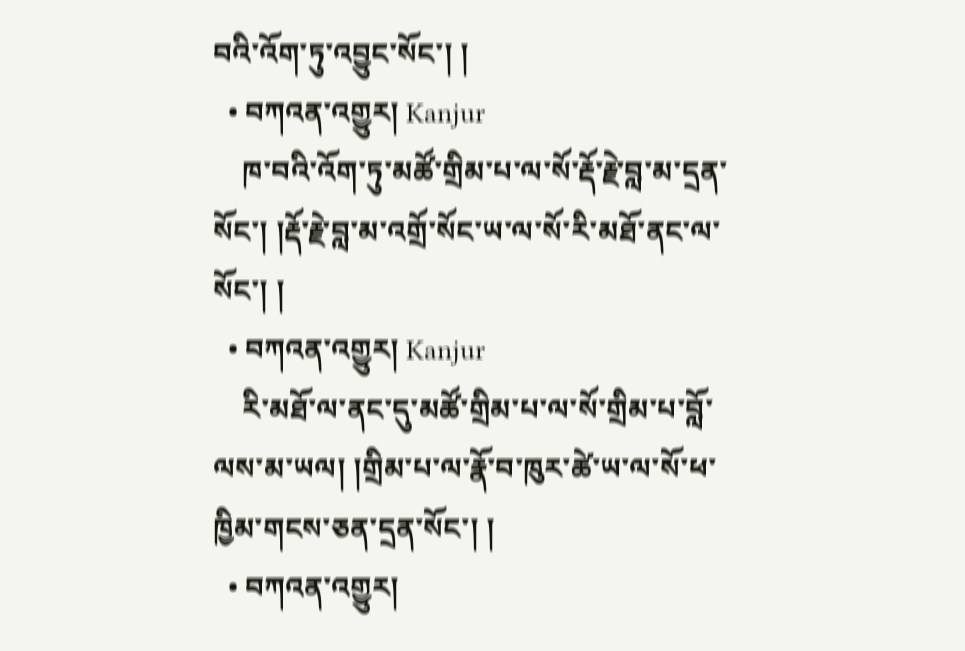བའི་འོག་ཏུ་འབྱུང་སོང་། །
  • བཀའན་འགྱུར། Kanjur
    ཁ་བའི་འོག་ཏུ་མཚོ་གྲིམ་པ་ལ་སོ་རྡོ་རྗེ་བླ་མ་དྲན་སོང་། །རྡོ་རྗེ་བླ་མ་འགྲོ་སོང་ཡ་ལ་སོ་རི་མཐོ་ནང་ལ་སོང་། །
  • བཀའན་འགྱུར། Kanjur
    རི་མཐོ་ལ་ནང་དུ་མཚོ་གྲིམ་པ་ལ་སོ་གྲིམ་པ་བློ་ལས་མ་ཡལ། །གྲིམ་པ་ལ་རྣོ་བ་ཁུར་ཚེ་ཡ་ལ་སོ་ཕ་ཁྱིམ་གངས་ཅན་དྲན་སོང་། །
  • བཀའན་འགྱུར།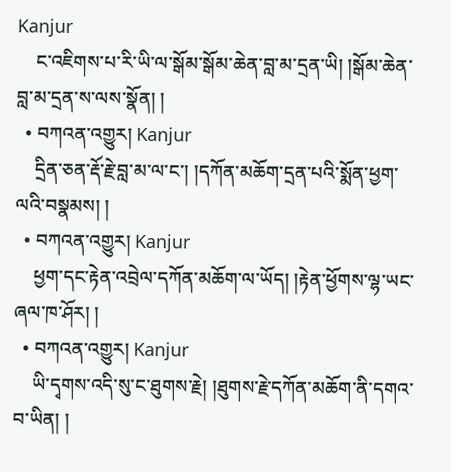Kanjur
    ང་འཇིགས་པ་རི་ཡི་ལ་སྒོམ་སྒོམ་ཆེན་བླ་མ་དྲན་ཡི། །སྒོམ་ཆེན་བླ་མ་དྲན་ས་ལས་སྣོན། །
  • བཀའན་འགྱུར། Kanjur
    དྲིན་ཅན་རྡོ་རྗེ་བླ་མ་ལ་ང་། །དཀོན་མཆོག་དྲན་པའི་སྨོན་ཕྱག་ལའི་བསྣམས། །
  • བཀའན་འགྱུར། Kanjur
    ཕྱག་དང་རྟེན་འབྲེལ་དཀོན་མཆོག་ལ་ཡོད། །རྟེན་ཕྱོགས་ལྷ་ཡང་ཞལ་ཁ་ཤོར། །
  • བཀའན་འགྱུར། Kanjur
    ཡི་དྭགས་འདི་སུ་ང་ཐུགས་རྗེ། །ཐུགས་རྗེ་དཀོན་མཆོག་ནི་དགའ་བ་ཡིན། །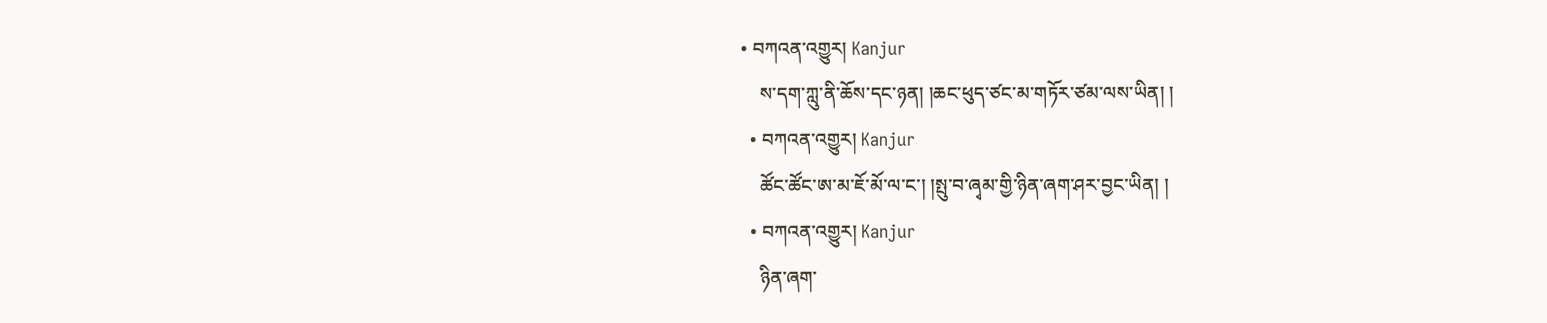• བཀའན་འགྱུར། Kanjur
    ས་དག་ཀླུ་ནི་ཆོས་དང་ཉན། །ཆང་ཕུད་ཙང་མ་གཏོར་ཙམ་ལས་ཡིན། །
  • བཀའན་འགྱུར། Kanjur
    ཚོང་ཚོང་ཨ་མ་ཇོ་མོ་ལ་ང་། །སྤུ་བ་ཞྭམ་གྱི་ཉིན་ཞག་ཤར་བྱང་ཡིན། །
  • བཀའན་འགྱུར། Kanjur
    ཉིན་ཞག་